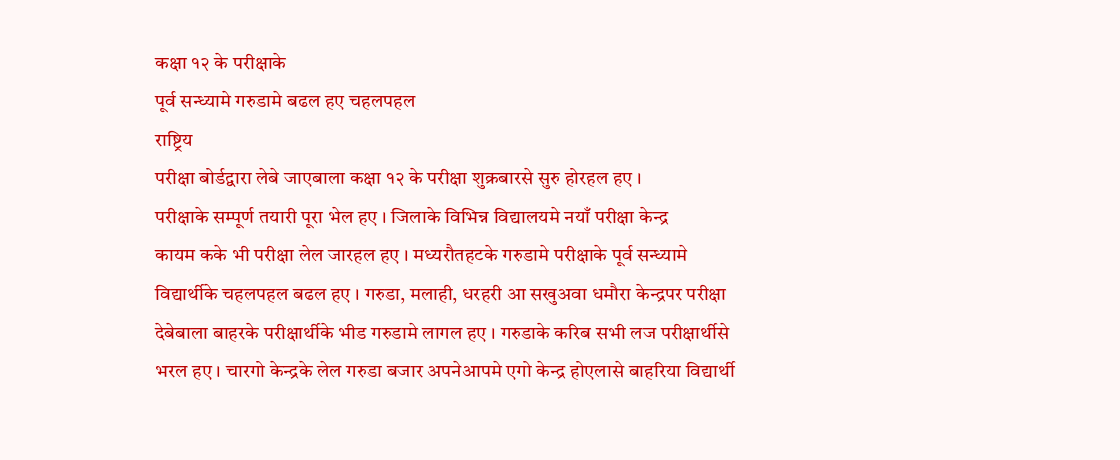कक्षा १२ के परीक्षाके
पूर्व सन्ध्यामे गरुडामे बढल हए चहलपहल
राष्ट्रिय
परीक्षा बोर्डद्वारा लेबे जाएबाला कक्षा १२ के परीक्षा शुक्रबारसे सुरु होरहल हए ।
परीक्षाके सम्पूर्ण तयारी पूरा भेल हए । जिलाके विभिन्न विद्यालयमे नयाँ परीक्षा केन्द्र
कायम कके भी परीक्षा लेल जारहल हए । मध्यरौतहटके गरुडामे परीक्षाके पूर्व सन्ध्यामे
विद्यार्थीके चहलपहल बढल हए । गरुडा, मलाही, धरहरी आ सखुअवा धमौरा केन्द्रपर परीक्षा
देबेबाला बाहरके परीक्षार्थीके भीड गरुडामे लागल हए । गरुडाके करिब सभी लज परीक्षार्थीसे
भरल हए । चारगो केन्द्रके लेल गरुडा बजार अपनेआपमे एगो केन्द्र होएलासे बाहरिया विद्यार्थी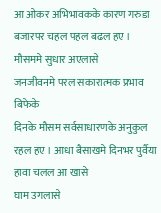आ ओकर अभिभावकके कारण गरुडा बजारपर चहल पहल बढल हए ।
मौसममे सुधार अएलासे
जनजीवनमे परल सकारात्मक प्रभाव
बिफेके
दिनके मौसम सर्वसाधारणके अनुकुल रहल हए । आधा बैसाखमे दिनभर पुर्वैया हावा चलल आ खासे
घाम उगलासे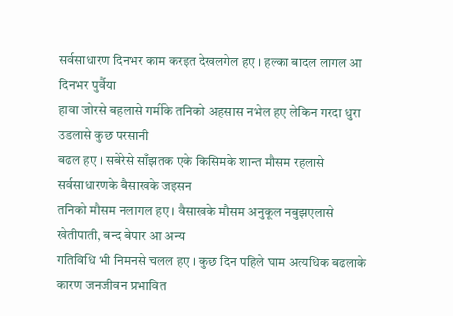सर्वसाधारण दिनभर काम करइत देखलगेल हए । हल्का बादल लागल आ दिनभर पुर्वैया
हावा जोरसे बहलासे गर्मीके तनिको अहसास नभेल हए लेकिन गरदा धुरा उडलासे कुछ परसानी
बढल हए । सबेरेसे साँझतक एके किसिमके शान्त मौसम रहलासे सर्वसाधारणके बैसाखके जइसन
तनिको मौसम नलागल हए । वैसाखके मौसम अनुकूल नबुझएलासे खेतीपाती, बन्द बेपार आ अन्य
गतिविधि भी निमनसे चलल हए । कुछ दिन पहिले घाम अत्यधिक बढलाके कारण जनजीवन प्रभावित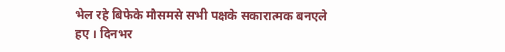भेल रहे बिफेके मौसमसे सभी पक्षके सकारात्मक बनएले हए । दिनभर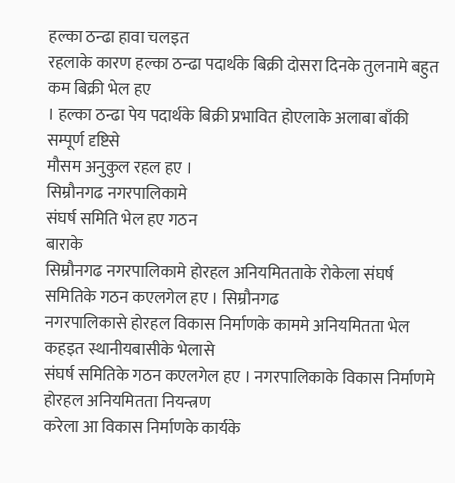हल्का ठन्ढा हावा चलइत
रहलाके कारण हल्का ठन्ढा पदार्थके बिक्री दोसरा दिनके तुलनामे बहुत कम बिक्री भेल हए
। हल्का ठन्ढा पेय पदार्थके बिक्री प्रभावित होएलाके अलाबा बाँकी सम्पूर्ण दृष्टिसे
मौसम अनुकुल रहल हए ।
सिम्रौनगढ नगरपालिकामे
संघर्ष समिति भेल हए गठन
बाराके
सिम्रौनगढ नगरपालिकामे होरहल अनियमितताके रोकेला संघर्ष समितिके गठन कएलगेल हए । सिम्रौनगढ
नगरपालिकासे होरहल विकास निर्माणके काममे अनियमितता भेल कहइत स्थानीयबासीके भेलासे
संघर्ष समितिके गठन कएलगेल हए । नगरपालिकाके विकास निर्माणमे होरहल अनियमितता नियन्त्रण
करेला आ विकास निर्माणके कार्यके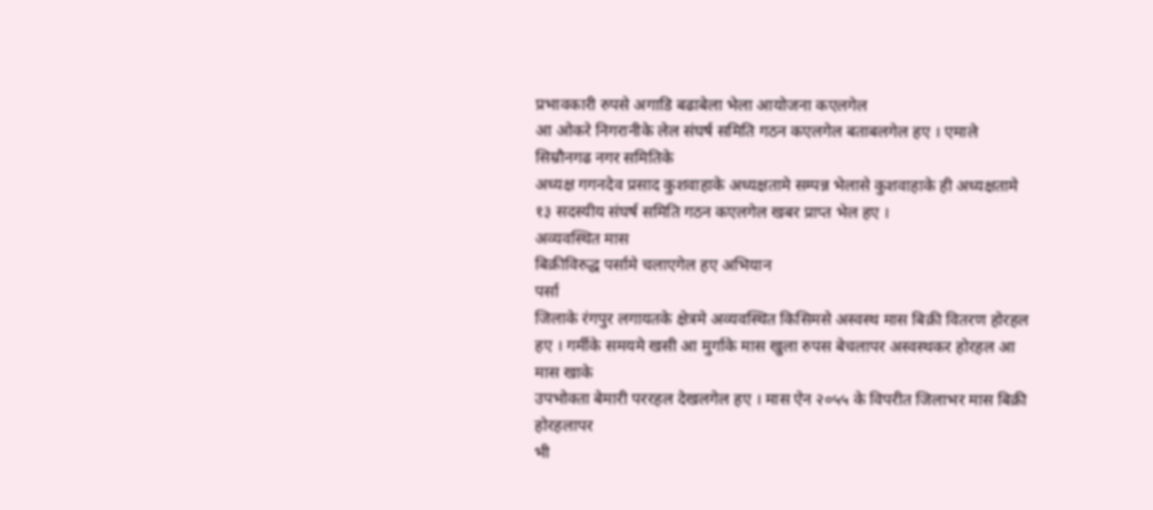प्रभावकारी रुपसे अगाडि बढाबेला भेला आयोजना कएलगेल
आ ओकरे निगरानीके लेल संघर्ष समिति गठन कएलगेल बताबलगेल हए । एमाले सिम्रौनगढ नगर समितिके
अध्यक्ष गगनदेव प्रसाद कुशवाहाके अध्यक्षतामे सम्पन्न भेलासे कुशवाहाके ही अध्यक्षतामे
१३ सदस्यीय संघर्ष समिति गठन कएलगेल खबर प्राप्त भेल हए ।
अव्यवस्थित मास
बिक्रीविरुद्ध पर्सामे चलाएगेल हए अभियान
पर्सा
जिलाके रंगपुर लगायतके क्षेत्रमे अव्यवस्थित किसिमसे अस्वस्थ मास बिक्री वितरण होरहल
हए । गर्मीके समयमे खसी आ मुर्गाके मास खुला रुपस बेचलापर अस्वस्थकर होरहल आ मास खाके
उपभोक्ता बेमारी पररहल देखलगेल हए । मास ऐन २०५५ के विपरीत जिलाभर मास बिक्री होरहलापर
भी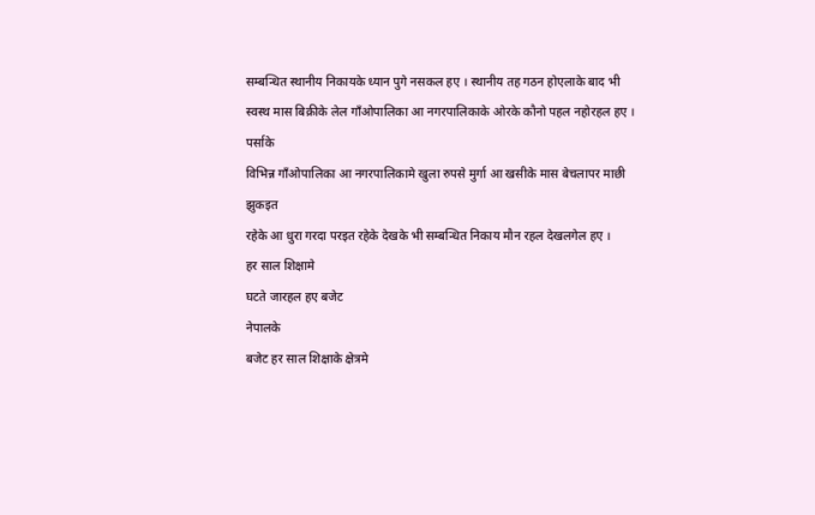सम्बन्धित स्थानीय निकायके ध्यान पुगे नसकल हए । स्थानीय तह गठन होएलाके बाद भी
स्वस्थ मास बिक्रीके लेल गाँओपालिका आ नगरपालिकाके ओरके कौनो पहल नहोरहल हए । पर्साके
विभिन्न गाँओपालिका आ नगरपालिकामे खुला रुपसे मुर्गा आ खसीके मास बेचलापर माछी झुकइत
रहेके आ धुरा गरदा परइत रहेके देखके भी सम्बन्धित निकाय मौन रहल देखलगेल हए ।
हर साल शिक्षामे
घटते जारहल हए बजेट
नेपालके
बजेट हर साल शिक्षाके क्षेत्रमे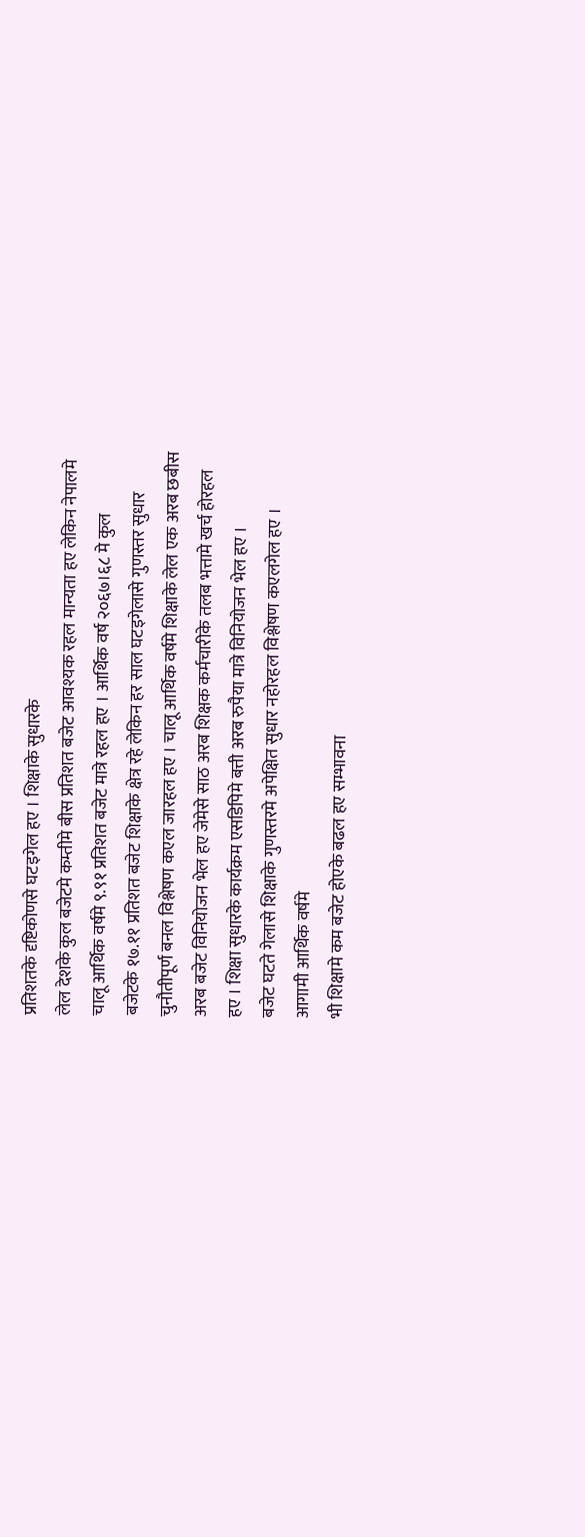प्रतिशतके दृष्टिकोणसे घटइगेल हए । शिक्षाके सुधारके
लेल देशके कुल बजेटमे कम्तीमे बीस प्रतिशत बजेट आवश्यक रहल मान्यता हए लेकिन नेपालमे
चालू आर्थिक वर्षमे ९.९१ प्रतिशत बजेट मात्रे रहल हए । आर्थिक वर्ष २०६७।६८ मे कुल
बजेटके १७.११ प्रतिशत बजेट शिक्षाके क्षेत्र रहे लेकिन हर साल घटइगेलासे गुणस्तर सुधार
चुनौतीपूर्ण बनल विश्लेषण कएल जारहल हए । चालू आर्थिक वर्षमे शिक्षाके लेल एक अरब छबीस
अरब बजेट विनियोजन भेल हए जेमेसे साठ अरब शिक्षक कर्मचारीके तलब भत्तामे खर्च होरहल
हए । शिक्षा सुधारके कार्यक्रम एसडिपिमे बत्ती अरब रुपैया मात्रे विनियोजन भेल हए ।
बजेट घटते गेलासे शिक्षाके गुणस्तरमे अपेक्षित सुधार नहोरहल विश्लेषण कएलगेल हए ।
आगामी आर्थिक वर्षमे
भी शिक्षामे कम बजेट होएके बढल हए सम्भावना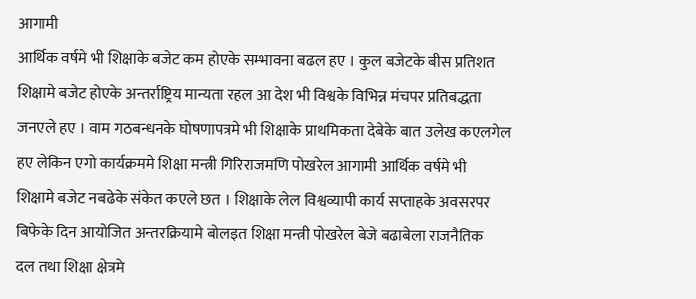आगामी
आर्थिक वर्षमे भी शिक्षाके बजेट कम होएके सम्भावना बढल हए । कुल बजेटके बीस प्रतिशत
शिक्षामे बजेट होएके अन्तर्राष्ट्रिय मान्यता रहल आ देश भी विश्वके विभिन्न मंचपर प्रतिबद्धता
जनएले हए । वाम गठबन्धनके घोषणापत्रमे भी शिक्षाके प्राथमिकता देबेके बात उलेख कएलगेल
हए लेकिन एगो कार्यक्रममे शिक्षा मन्त्री गिरिराजमणि पोखरेल आगामी आर्थिक वर्षमे भी
शिक्षामे बजेट नबढेके संकेत कएले छत । शिक्षाके लेल विश्वव्यापी कार्य सप्ताहके अवसरपर
बिफेके दिन आयोजित अन्तरक्रियामे बोलइत शिक्षा मन्त्री पोखरेल बेजे बढाबेला राजनैतिक
दल तथा शिक्षा क्षेत्रमे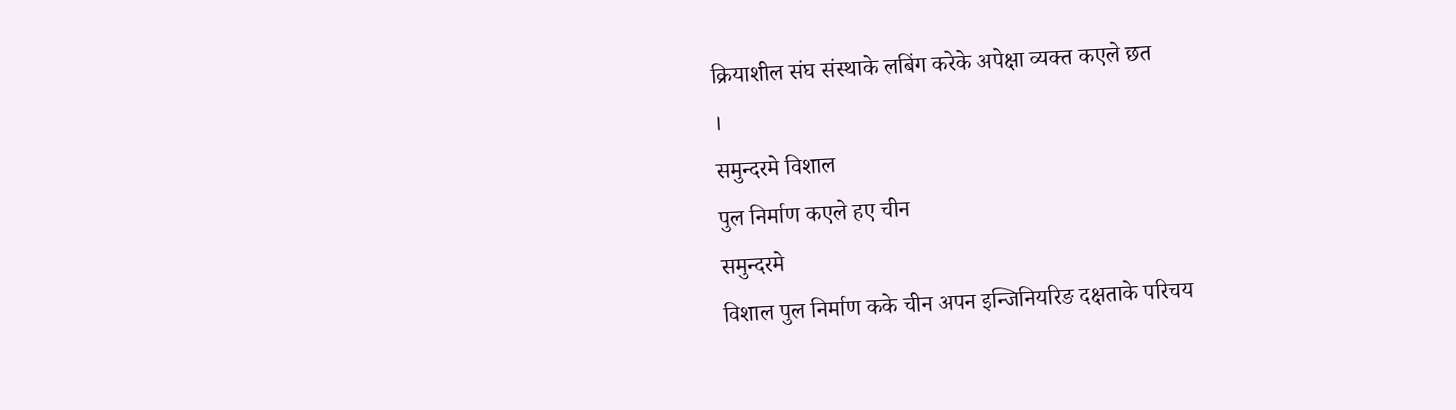क्रियाशील संघ संस्थाके लबिंग करेके अपेक्षा व्यक्त कएले छत
।
समुन्दरमे विशाल
पुल निर्माण कएले हए चीन
समुन्दरमे
विशाल पुल निर्माण कके चीन अपन इन्जिनियरिङ दक्षताके परिचय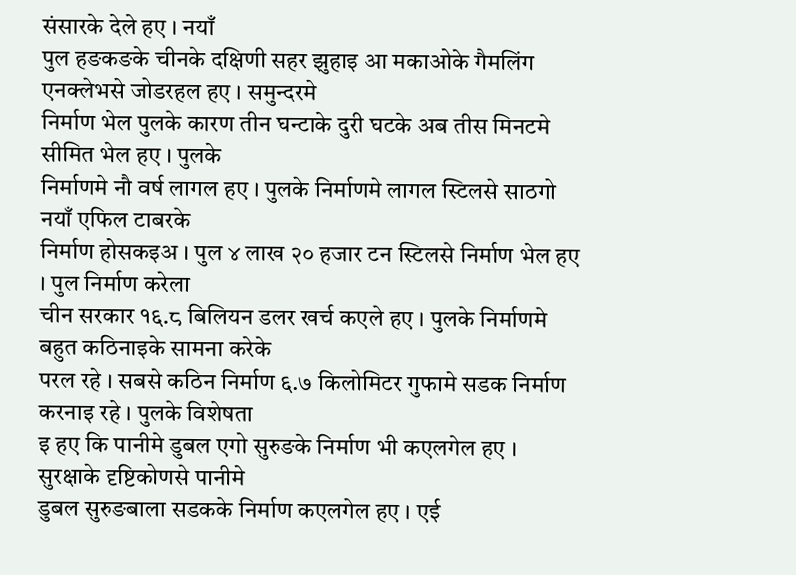संसारके देले हए । नयाँ
पुल हङकङके चीनके दक्षिणी सहर झुहाइ आ मकाओके गैमलिंग एनक्लेभसे जोडरहल हए । समुन्दरमे
निर्माण भेल पुलके कारण तीन घन्टाके दुरी घटके अब तीस मिनटमे सीमित भेल हए । पुलके
निर्माणमे नौ वर्ष लागल हए । पुलके निर्माणमे लागल स्टिलसे साठगो नयाँ एफिल टाबरके
निर्माण होसकइअ । पुल ४ लाख २० हजार टन स्टिलसे निर्माण भेल हए । पुल निर्माण करेला
चीन सरकार १६.८ बिलियन डलर खर्च कएले हए । पुलके निर्माणमे बहुत कठिनाइके सामना करेके
परल रहे । सबसे कठिन निर्माण ६.७ किलोमिटर गुफामे सडक निर्माण करनाइ रहे । पुलके विशेषता
इ हए कि पानीमे डुबल एगो सुरुङके निर्माण भी कएलगेल हए । सुरक्षाके दृष्टिकोणसे पानीमे
डुबल सुरुङबाला सडकके निर्माण कएलगेल हए । एई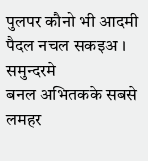पुलपर कौनो भी आदमी पैदल नचल सकइअ । समुन्दरमे
बनल अभितकके सबसे लमहर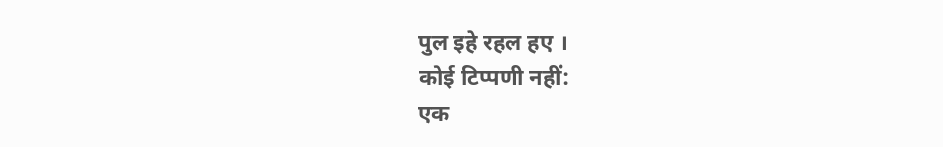पुल इहे रहल हए ।
कोई टिप्पणी नहीं:
एक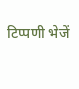टिप्पणी भेजें